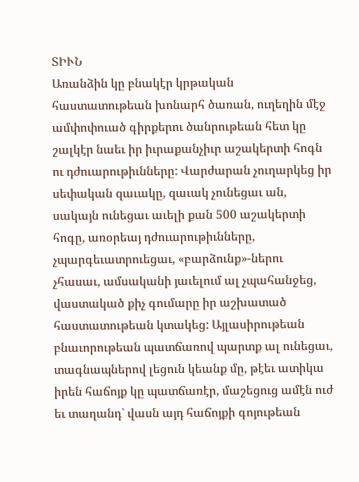ՏԻՒՆ
Առանձին կը բնակէր կրթական հաստատութեան խոնարհ ծառան, ուղեղին մէջ ամփոփուած գիրքերու ծանրութեան հետ կը շալկէր նաեւ իր իւրաքանչիւր աշակերտի հոգն ու դժուարութիւնները: Վարժարան չուղարկեց իր սեփական զաւակը, զաւակ չունեցաւ ան, սակայն ունեցաւ աւելի քան 500 աշակերտի հոգը, առօրեայ դժուարութիւնները, չպարգեւատրուեցաւ, «բարձունք»-ներու չհասաւ, ամսականի յաւելում ալ չպահանջեց, վաստակած քիչ գումարը իր աշխատած հաստատութեան կտակեց: Այլասիրութեան բնաւորութեան պատճառով պարտք ալ ունեցաւ, տագնապներով լեցուն կեանք մը, թէեւ ատիկա իրեն հաճոյք կը պատճառէր, մաշեցուց ամէն ուժ եւ տաղանդ` վասն այդ հաճոյքի գոյութեան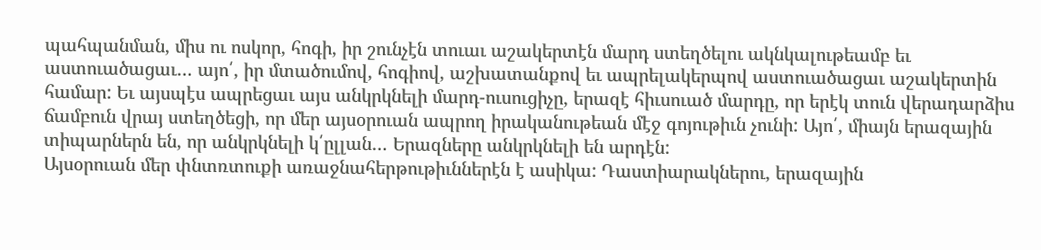պահպանման, միս ու ոսկոր, հոգի, իր շունչէն տուաւ աշակերտէն մարդ ստեղծելու ակնկալութեամբ եւ աստուածացաւ… այո՛, իր մտածումով, հոգիով, աշխատանքով եւ ապրելակերպով աստուածացաւ աշակերտին համար: Եւ այսպէս ապրեցաւ այս անկրկնելի մարդ-ուսուցիչը, երազէ հիւսուած մարդը, որ երէկ տուն վերադարձիս ճամբուն վրայ ստեղծեցի, որ մեր այսօրուան ապրող իրականութեան մէջ գոյութիւն չունի: Այո՛, միայն երազային տիպարներն են, որ անկրկնելի կ՛ըլլան… Երազները անկրկնելի են արդէն:
Այսօրուան մեր փնտռտուքի առաջնահերթութիւններէն է ասիկա: Դաստիարակներու, երազային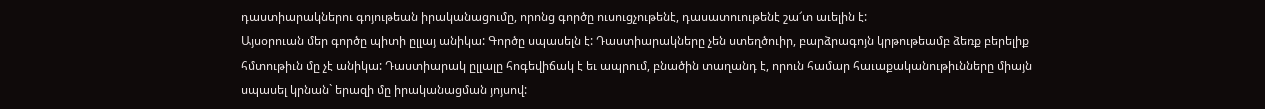դաստիարակներու գոյութեան իրականացումը, որոնց գործը ուսուցչութենէ, դասատուութենէ շա՜տ աւելին է:
Այսօրուան մեր գործը պիտի ըլլայ անիկա: Գործը սպասելն է: Դաստիարակները չեն ստեղծուիր, բարձրագոյն կրթութեամբ ձեռք բերելիք հմտութիւն մը չէ անիկա: Դաստիարակ ըլլալը հոգեվիճակ է եւ ապրում, բնածին տաղանդ է, որուն համար հաւաքականութիւնները միայն սպասել կրնան` երազի մը իրականացման յոյսով: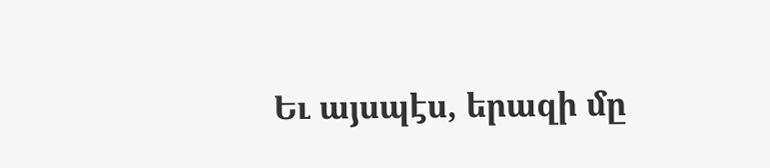Եւ այսպէս, երազի մը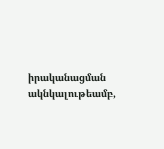իրականացման ակնկալութեամբ,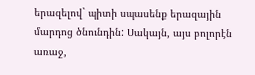երազելով` պիտի սպասենք երազային մարդոց ծնունդին: Սակայն, այս բոլորէն առաջ,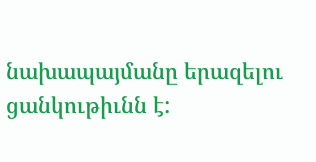նախապայմանը երազելու ցանկութիւնն է: